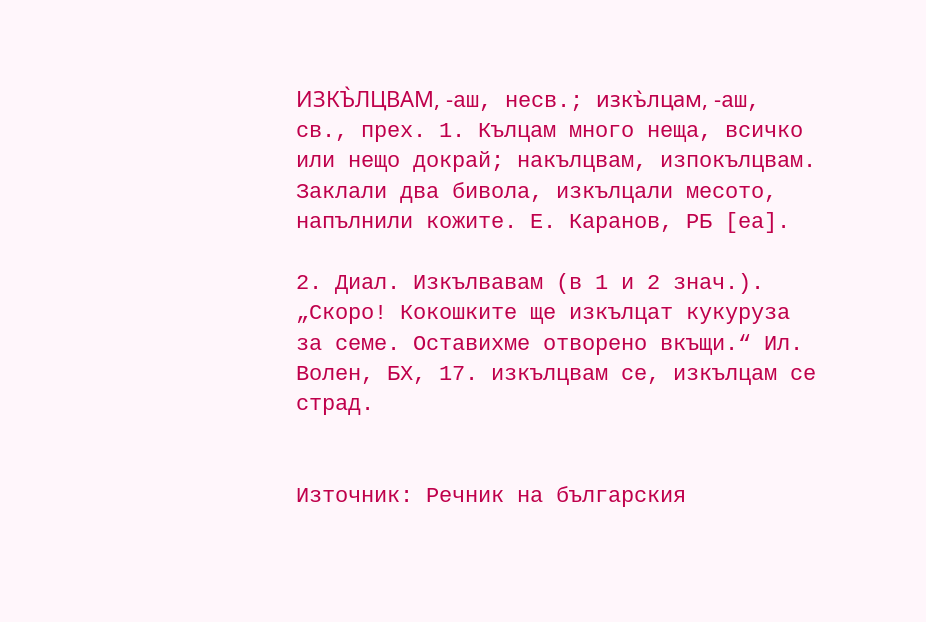ИЗКЪ̀ЛЦВАМ, -аш, несв.; изкъ̀лцам, -аш, св., прех. 1. Кълцам много неща, всичко или нещо докрай; накълцвам, изпокълцвам. Заклали два бивола, изкълцали месото, напълнили кожите. Е. Каранов, РБ [еа].

2. Диал. Изкълвавам (в 1 и 2 знач.). „Скоро! Кокошките ще изкълцат кукуруза за семе. Оставихме отворено вкъщи.“ Ил. Волен, БХ, 17. изкълцвам се, изкълцам се страд.


Източник: Речник на българския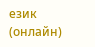език (онлайн)